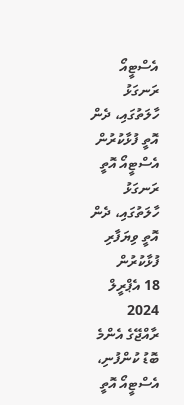އެސްޓީއޯ ރަނގަޅު ހާލަތުގައި، ދެން އޮތީ ފުޅާކުރުން
އެސްޓީއޯ އޮތީ ރަނގަޅު ހާލަތުގައި، ދެން އޮތީ ވިޔަފާރި ފުޅާކުރުން
18 އެޕްރީލް 2024
ރާއްޖޭގެ އެންމެ ބޮޑު ކުންފުނި، އެސްޓީއޯ އޮތީ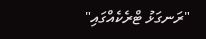"ރަނގަޅު ޓްރެކެއްގައި"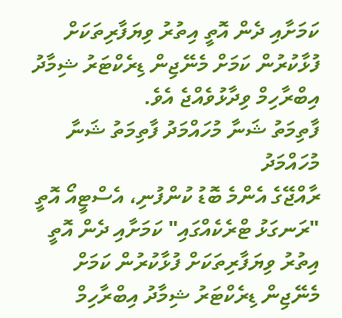ކަމަށާއި ދެން އޮތީ އިތުރު ވިޔަފާރިތަކަށް ފުޅާކުރުން ކަމަށް މެނޭޖިން ޑިރެކްޓަރު ޝިމާދު އިބްރާހިމް ވިދާޅުވެއްޖެ އެވެ.
ފާތިމަތު ޝަނާ މުހައްމަދު ފާތިމަތު ޝަނާ މުހައްމަދު
ރާއްޖޭގެ އެންމެ ބޮޑު ކުންފުނި، އެސްޓީއޯ އޮތީ "ރަނގަޅު ޓްރެކެއްގައި" ކަމަށާއި ދެން އޮތީ އިތުރު ވިޔަފާރިތަކަށް ފުޅާކުރުން ކަމަށް މެނޭޖިން ޑިރެކްޓަރު ޝިމާދު އިބްރާހިމް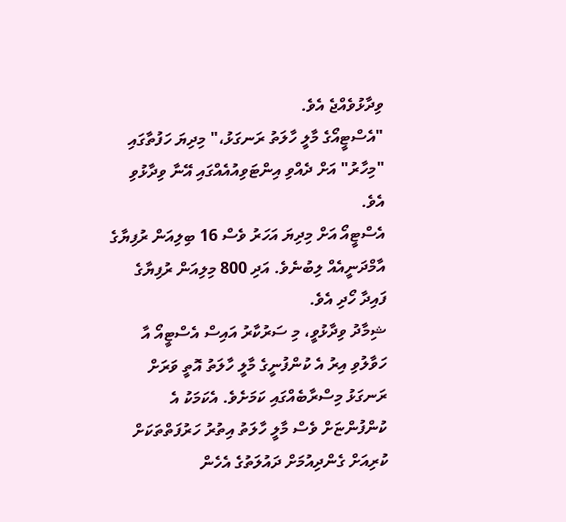ވިދާޅުވެއްޖެ އެވެ.
"އެސްޓީއޯގެ މާލީ ހާލަތު ރަނގަޅު،" މިދިޔަ ހަފުތާގައި "މިހާރު" އަށް ދެއްވި އިންޓަވިއުއެއްގައި އޭނާ ވިދާޅުވި އެވެ.
އެސްޓީއޯ އަށް މިދިޔަ އަހަރު ވެސް 16 ބިލިއަން ރުފިޔާގެ އާމްދަނީއެއް ލިބުނެވެ. އަދި 800 މިލިއަން ރުފިޔާގެ ފައިދާ ހޯދި އެވެ.
ޝިމާދު ވިދާޅުވީ، މި ސަރުކާރު އައިސް އެސްޓީއޯ އާ ހަވާލުވި އިރު އެ ކުންފުނީގެ މާލީ ހާލަތު އޮތީ ވަރަށް ރަނގަޅު މިސްރާބެއްގައި ކަމަށެވެ. އެކަމަކު އެ ކުންފުންޏަށް ވެސް މާލީ ހާލަތު އިތުރު ހަރުފަތްތަކަށް ކުރިއަށް ގެންދިއުމަށް ދައުލަތުގެ އެހެން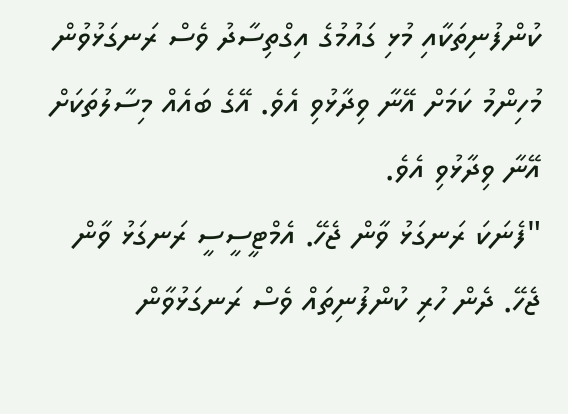ކުންފުނިތަކާއި މުޅި ގައުމުގެ އިގްތިސާދު ވެސް ރަނގަޅުވުން މުހިންމު ކަމަށް އޭނާ ވިދާޅުވި އެވެ. އޭގެ ބައެއް މިސާލުތަކަށް އޭނާ ވިދާޅުވި އެވެ.
"ފެނަކަ ރަނގަޅު ވާން ޖެހޭ. އެމްޓީސީސީ ރަނގަޅު ވާން ޖެހޭ. ދެން ހުރި ކުންފުނިތައް ވެސް ރަނގަޅުވާން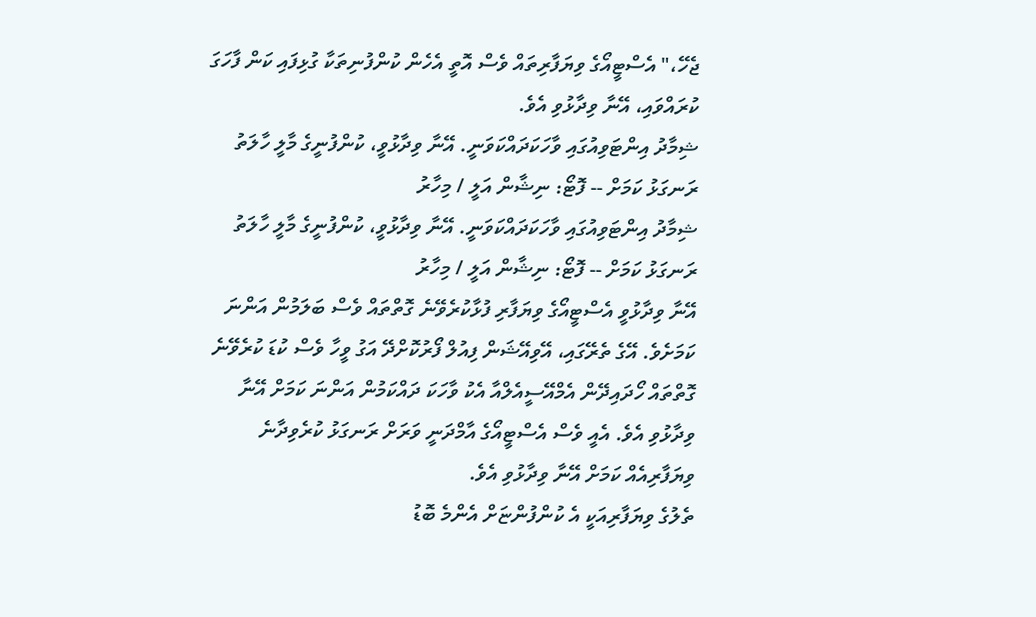ޖެހޭ،" އެސްޓީއޯގެ ވިޔަފާރިތައް ވެސް އޮތީ އެހެން ކުންފުނިތަކާ ގުޅިފައި ކަން ފާހަގަ ކުރައްވައި، އޭނާ ވިދާޅުވި އެވެ.
ޝިމާދު އިންޓަވިއުގައި ވާހަކަދައްކަވަނީ. އޭނާ ވިދާޅުވީ، ކުންފުނީގެ މާލީ ހާލަތު ރަނގަޅު ކަމަށް -- ފޮޓޯ: ނިޝާން އަލީ / މިހާރު
ޝިމާދު އިންޓަވިއުގައި ވާހަކަދައްކަވަނީ. އޭނާ ވިދާޅުވީ، ކުންފުނީގެ މާލީ ހާލަތު ރަނގަޅު ކަމަށް -- ފޮޓޯ: ނިޝާން އަލީ / މިހާރު
އޭނާ ވިދާޅުވީ އެސްޓީއޯގެ ވިޔަފާރި ފުޅާކުރެވޭނެ ގޮތްތައް ވެސް ބަލަމުން އަންނަ ކަމަށެވެ. އޭގެ ތެރޭގައި، އޭވިއޭޝަން ފިއުލް ފޯރުކޮށްދޭ އަގު ވީހާ ވެސް ކުޑަ ކުރެވޭނެ ގޮތްތައް ހޯދައިދޭން އެމްއޭސީއެލްއާ އެކު ވާހަކަ ދައްކަމުން އަންނަ ކަމަށް އޭނާ ވިދާޅުވި އެވެ. އެއީ ވެސް އެސްޓީއޯގެ އާމްދަނީ ވަރަށް ރަނގަޅު ކުރެވިދާނެ ވިޔަފާރިއެއް ކަމަށް އޭނާ ވިދާޅުވި އެވެ.
ތެލުގެ ވިޔަފާރިއަކީ އެ ކުންފުންޏަށް އެންމެ ބޮޑު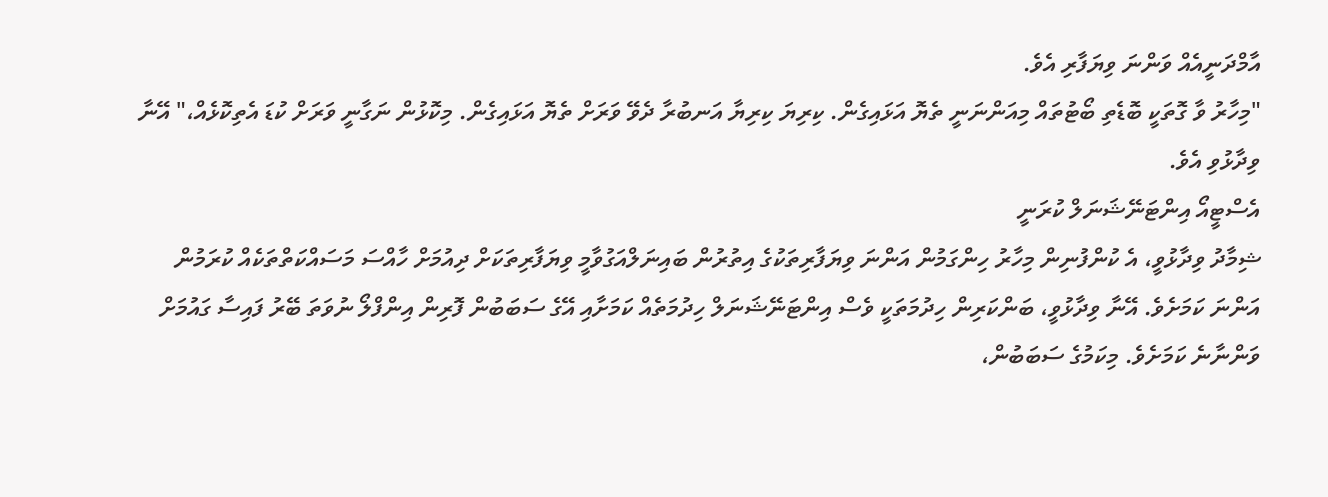އާމްދަނީއެއް ވަންނަ ވިޔަފާރި އެވެ.
"މިހާރު ވާ ގޮތަކީ ބޮޑެތި ބޯޓުތައް މިއަންނަނީ ތެޔޮ އަޅައިގެން. ކިރިޔަ ކިރިޔާ އަނބުރާ ދެވޭ ވަރަށް ތެޔޮ އަޅައިގެން. މިކޮޅުން ނަގާނީ ވަރަށް ކުޑަ އެތިކޮޅެއް،" އޭނާ ވިދާޅުވި އެވެ.
އެސްޓީއޯ އިންޓަނޭޝަނަލް ކުރަނީ
ޝިމާދު ވިދާޅުވީ، އެ ކުންފުނިން މިހާރު ހިންގަމުން އަންނަ ވިޔަފާރިތަކުގެ އިތުރުން ބައިނަލްއަގުވާމީ ވިޔަފާރިތަކަށް ދިއުމަށް ހާއްސަ މަސައްކަތްތަކެއް ކުރަމުން އަންނަ ކަމަށެވެ. އޭނާ ވިދާޅުވީ، ބަންކަރިން ހިދުމަތަކީ ވެސް އިންޓަނޭޝަނަލް ހިދުމަތެއް ކަމަށާއި އޭގެ ސަބަބުން ފޮރިން އިންފްލޯ ނުވަތަ ބޭރު ފައިސާ ގައުމަށް ވަންނާނެ ކަމަށެވެ. މިކަމުގެ ސަބަބުން،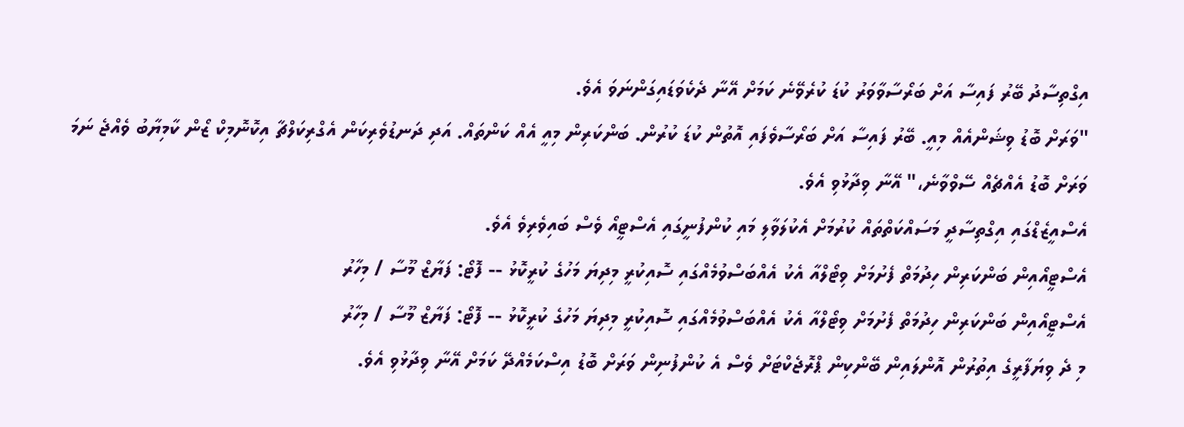އިގްތިސާދު ބޭރު ފައިސާ އަށް ބަރޯސާވާވަރު ކުޑަ ކުރެވޭނެ ކަމަށް އޭނާ ދެކެވަޑައިގަންނަވަ އެވެ.
"ވަރަށް ބޮޑު ވިޝަންއެއް މިއީ. ބޭރު ފައިސާ އަށް ބަރޯސާވެފައި އޮތުން ކުޑަ ކުރުން. ބަންކަރިން މިއީ އެއް ކަންތައް. އަދި ދަނޑުވެރިކަން އެގްރިކަލްޗާ އިކޮނޮމިކް ޒޯން ކާމިޔާބު ވެއްޖެ ނަމަ ވަރަށް ބޮޑު އެއްޗެއް ސޭވްވާނެ،" އޭނާ ވިދާޅުވި އެވެ.
އެސްއީޒެޑްގައި އިގްތިސާދީ މަސައްކަތްތައް ކުރުމަށް އެކުލަވާލި މައި ކުންފުނީގައި އެސްޓީއޯ ވެސް ބައިވެރިވެ އެވެ.
އެސްޓީއޯއިން ބަންކަރިން ހިދުމަތް ފެށުމަށް ވިޓޯލްއާ އެކު އެއްބަސްވުމެއްގައި ސޮއިކުރީ މިދިޔަ މަހުގެ ކުރީކޮޅު -- ފޮޓޯ: ފަޔާޒް މޫސާ / މިހާރު
އެސްޓީއޯއިން ބަންކަރިން ހިދުމަތް ފެށުމަށް ވިޓޯލްއާ އެކު އެއްބަސްވުމެއްގައި ސޮއިކުރީ މިދިޔަ މަހުގެ ކުރީކޮޅު -- ފޮޓޯ: ފަޔާޒް މޫސާ / މިހާރު
މި ދެ ވިޔަފާރީގެ އިތުރުން އޮންލައިން ބޭންކިން ޕްރޮޖެކްޓަށް ވެސް އެ ކުންފުނިން ވަރަށް ބޮޑު އިސްކަމެއްދޭ ކަމަށް އޭނާ ވިދާޅުވި އެވެ.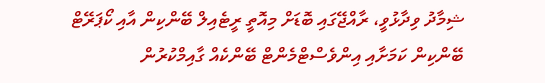ޝިމާދު ވިދާޅުވީ، ރާއްޖޭގައި ބޮޑަށް މިއޮތީ ރީޓެއިލް ބޭންކިން އާއި ކޯޕަރޭޓް ބޭންކިން ކަމަށާއި އިންވެސްޓްމެންޓް ބޭންކެއް ގާއިމްކުރުން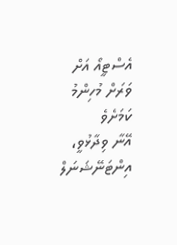އެސްޓީއޯ އަށް ވަރަށް މުހިންމު ކަމަށެވެ
އޭނާ ވިދާޅުވީ، އިންޓަނޭޝަނަލް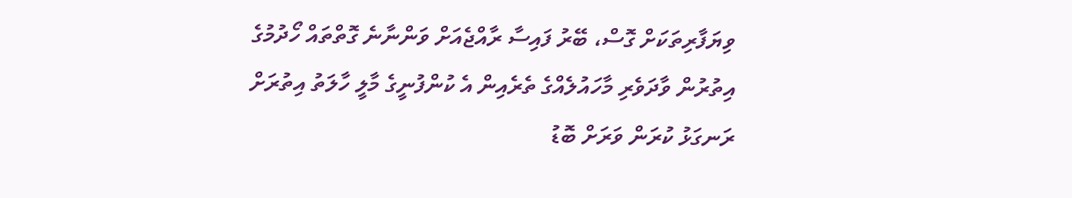ވިޔަފާރިތަކަށް ގޮސް، ބޭރު ފައިސާ ރާއްޖެއަށް ވަންނާނެ ގޮތްތައް ހޯދުމުގެ އިތުރުން ވާދަވެރި މާހައުލެއްގެ ތެރެއިން އެ ކުންފުނީގެ މާލީ ހާލަތު އިތުރަށް ރަނގަޅު ކުރަން ވަރަށް ބޮޑު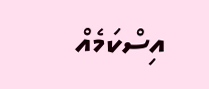އިސްކަމެއް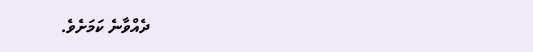ދެއްވާނެ ކަމަށެވެ.